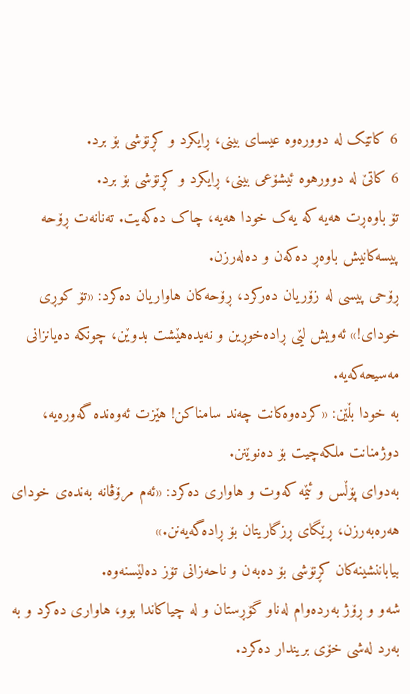6 کاتێک لە دوورەوە عیسای بینی، ڕایکرد و کڕنۆشی بۆ برد.
6 كاتێ له دوورهوه ئیشۆعی بینی، ڕایكرد و كڕنۆشی بۆ برد.
تۆ باوەڕت هەیە کە یەک خودا هەیە، چاک دەکەیت. تەنانەت ڕۆحە پیسەکانیش باوەڕ دەکەن و دەلەرزن.
ڕۆحی پیسی لە زۆریان دەرکرد، ڕۆحەکان هاواریان دەکرد: «تۆ کوڕی خودای!» ئەویش لێی ڕادەخوڕین و نەیدەهێشت بدوێن، چونکە دەیانزانی مەسیحەکەیە.
بە خودا بڵێن: «کردەوەکانت چەند سامناکن! هێزت ئەوەندە گەورەیە، دوژمنانت ملکەچیت بۆ دەنوێنن.
بەدوای پۆڵس و ئێمە کەوت و هاواری دەکرد: «ئەم مرۆڤانە بەندەی خودای هەرەبەرزن، ڕێگای ڕزگاریتان بۆ ڕادەگەیەنن.»
بیاباننشینەکان کڕنۆشی بۆ دەبەن و ناحەزانی تۆز دەلێسنەوە.
شەو و ڕۆژ بەردەوام لەناو گۆڕستان و لە چیاکاندا بوو، هاواری دەکرد و بە بەرد لەشی خۆی بریندار دەکرد.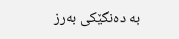بە دەنگێکی بەرز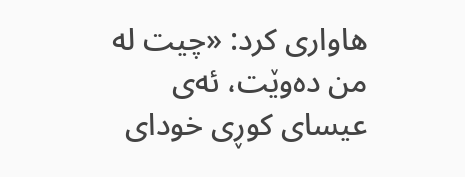هاواری کرد: «چیت لە من دەوێت، ئەی عیسای کوڕی خودای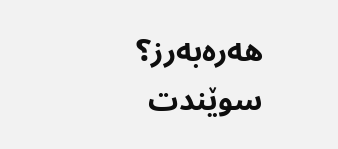هەرەبەرز؟ سوێندت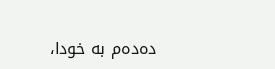دەدەم بە خودا،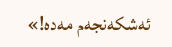ئەشکەنجەم مەدە!»